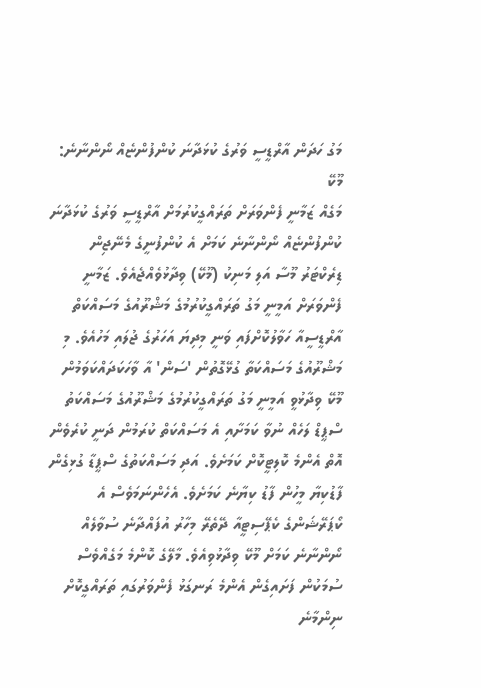މަގު ހަދަން އާރްޑީސީ ވަރުގެ ކުޅަދާނަ ކުންފުންޏެއް ނޯންނާނެ: މޫކޭ
މަގެއް ޒަމާނީ ފެންވަރަށް ތަރައްގީކުރުމަށް އާރްޑީސީ ވަރުގެ ކުޅަދާނަ ކުންފުންޏެއް ނޯންނާނެ ކަމަށް އެ ކުންފުނީގެ މެނޭޖިން ޑިރެކްޓަރު މޫސާ އަލި މަނިކު (މޫކޭ) ވިދާޅުވެއްޖެއެވެ. ޒަމާނީ ފެންވަރަށް އަމީނީ މަގު ތަރައްގީކުރުމުގެ މަޝްރޫއުގެ މަސައްކަތް އާރްޑީސީއާ ހަވާލުކޮށްފައި ވަނީ މިދިޔަ އަހަރުގެ ޖުލައި މަހުއެވެ. މި މަޝްރޫއުގެ މަސައްކަތާ ގުޅޭގޮތުން 'ސަން' އާ ވާހަކަދައްކަވަމުން މޫކޭ ވިދާޅުވީ އަމީނީ މަގު ތަރައްގީކުރުމުގެ މަޝްރޫއުގެ މަސައްކަތު ސްޕީޑް ލަހެއް ނުވާ ކަމަށާއި އެ މަސައްކަތް ކުރަމުން ދަނީ ކުރެވެން އޮތް އެންމެ ކޮލިޓީކޮށް ކަމަށެވެ. އަދި މަސައްކަތުގެ ސްޕީޑާ ގުޅިގެން ފާޑުކިޔާ މީހުން ފާޑު ކިޔާނެ ކަމަށެވެ. އެހެންނަމަވެސް އެ ކޯޕަރޭޝަންގެ ކެޕޭސިޓީއާ ދޭތެރޭ މިހާރު އުފައްދާނެ ސުވާލެއް ނޯންނާނެ ކަމަށް މޫކޭ ވިދާޅުވިއެވެ. މާލޭގެ ކޮންމެ މަގެއްވެސް ސުމަކުން ފަށައިގެން އެންމެ ރަނގަޅު ފެންވަރުގައި ތަރައްގީކޮށް ނިންމާނެ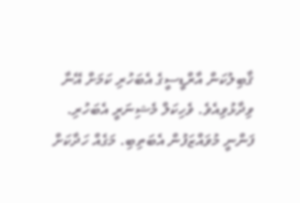ޤާބިލުކަން އާރްޑީސީގެ އެބަހުރި ކަމަށް އޭނާ ވިދާޅުވިއެވެ. ވެހިކަލް މެޝިނަރީ އެބަހުރި. ފަންނީ މުވައްޒަފުން އެބަތިބި. މަގެއް ހަދާކަށް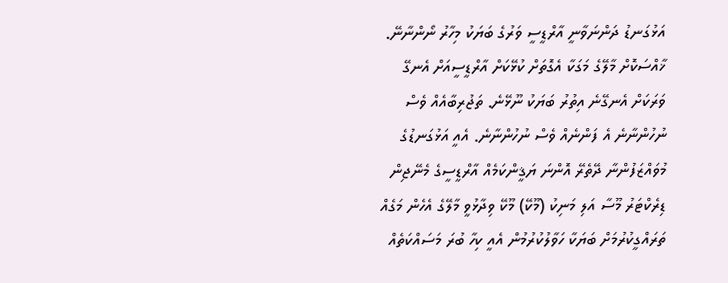އަޅުގަނޑު ދަންނަވާނީ އާރްޑީސީ ވަރުގެ ބަޔަކު މިހާރު ނޯންނާނޭ. ޚާއްސަކޮށް މާލޭގެ މަގަކާ އެގޮތަށް ކުޅޭކަށް އާރްޑީސީއަށް އެނގޭ ވަރަކަށް އެނގޭނެ އިތުރު ބަޔަކު ނޫޅޭނެ. ތަޖުރިބާއެއް ވެސް ނުހުންނާނެ އެ ފަންނެއް ވެސް ނުހުންނާނެ. އެއީ އަޅުގަނޑުގެ މުވައްޒަފުންނާ ދޭތެރޭ އޮންނަ ޔަޤީންކަމެއް އާރްޑީސީގެ މެނޭޖިން ޑިރެކްޓަރު މޫސާ އަލި މަނިކު (މޫކޭ) މޫކޭ ވިދާޅުވީ މާލޭގެ އެހެން މަގެއް ތަރައްގީކުރުމަށް ބަޔަކާ ހަވާލުކުރުމުން އެއީ ކިހާ ބުރަ މަސައްކަތެއް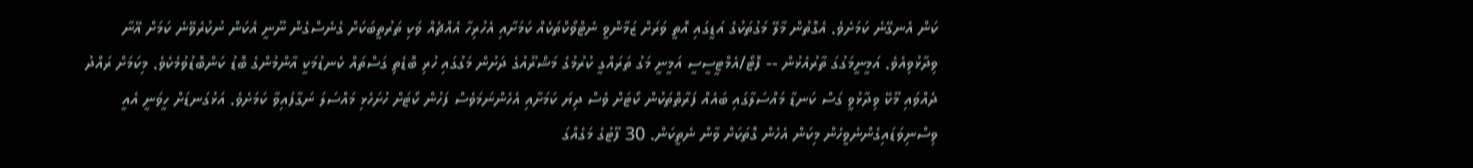ކަން އެނގޭނެ ކަމަށެވެ. އެގޮތުން މާލޭ މަގުތަކުގެ އަޑީގައި އޮތީ ވަރަށް ޒަމާންވީ ނެޓްވޯކްތަކެއް ކަމަށާއި އެހުރިހާ އެއްޗެއް ވަކި ތަރުތީބަކަށް ގެނެސްގެން ނޫނީ އެކަން ނުކުރެވޭނެ ކަމަށް އޭނާ ވިދާޅުވިއެވެ. އަމީނީމަގުގަ ތާރުއެޅުން -- ފޮޓޯ/އެމްޓީސީސީ އަމީނީ މަގު ތަރައްގީ ކުރުމުގެ މަޝްރޫއުގެ ދަށުން މަގުގައި ހުރި ބޮޑެތި ގަސްތައް ކެނޑުމަކީ އާންމުންގެ ބޮޑު ކަންބޮޑުވުމެކެވެ. މިކަމަށް ރައްދު ދެއްވައި މޫކޭ ވިދާޅުވީ ގަސް ކަނޑާ މައްސަލާގައި ބައެއް ފަރާތްތަކުން ކޯޓަށް ވެސް ދިޔަ ކަމަށާއި އެހެންނަމަވެސް ފަހުން ކޯޓަށް ހުށަހެޅި މައްސަލަ ނަގާފައިވާ ކަމަށެވެ. އަޅުގަނޑަށް ހީވަނީ އެއީ ވިސްނިވަޑައިގެންނެވީހެން މިކަން އެހެން ގޮތަކަށް ވާން ނެތީކަން. 30 ފޫޓުގެ މަގެއްގަ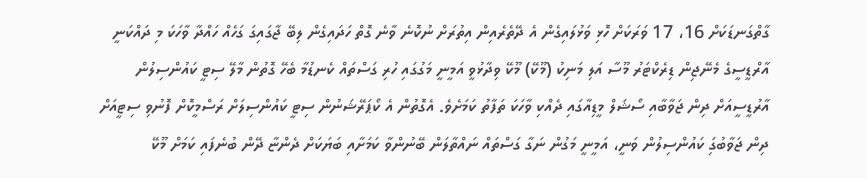ގާތްގަނޑަކަށް 16، 17 ވަރަކަށް ހޮޅި ވަޅުލައިގެން އެ ދޭތެރެއިން އިތުރަށް ނުކޮނެ ވާނެ ގޮތް ހަދައިގެން ލިބޭ ޖާގައިގަ ގަހެއް ހައްދާ ވާހަކަ މި ދައްކަނީ އާރްޑީސީގެ މެނޭޖިން ޑިރެކްޓަރު މޫސާ އަލި މަނިކު (މޫކޭ) މޫކޭ ވިދާޅުވީ އަމީނީ މަގުގައި ހުރި ގަސްތައް ކެނޑުމާ ބެހޭ ގޮތުން މާލޭ ސިޓީ ކައުންސިލުން އާރުޑީސީއަށް ދިން ޖަވާބާއި ސޯޝަލް މީޑިއާގައި ދެއްކި ވާހަކަ ތަފާތު ކަމަށެވެ. އެގޮތުން އެ ކޯޕަރޭޝަނުން ސިޓީ ކައުންސިލަށް ރަސްމީކޮށް ފޮނުވި ސިޓީއަށް ދިން ޖަވާބުގަި ކައުންސިލުން ވަނީ، އަމީނީ މަގުން ނަގާ ގަސްތައް ނައްތާލަން ބޭނުންވާ ކަމަށާއި ބަޔަކަށް ދެންޏާ ދޭން ބުނެފައި ކަމަށް މޫކޭ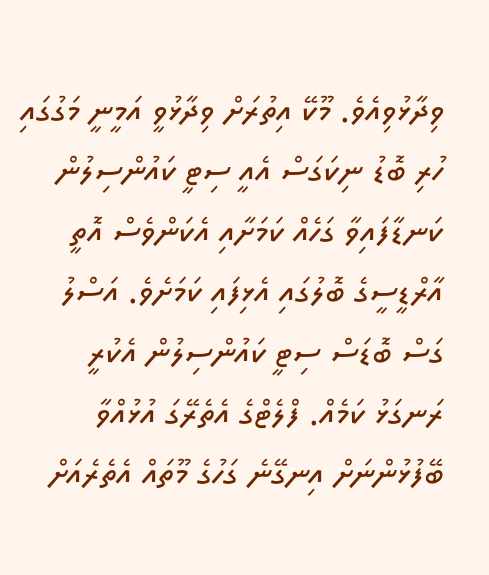ވިދާޅުވިއެވެ. މޫކޭ އިތުރަށް ވިދާޅުވީ އަމީނީ މަގުގައި ހުރި ބޮޑު ނިކަގަސް އެއީ ސިޓީ ކައުންސިލުން ކަނޑާފައިވާ ގަހެއް ކަމަށާއި އެކަންވެސް އޮތީ އާރްޑީސީގެ ބޮލުގައި އެޅިފައި ކަމަށެވެ. އަސްލު ގަސް ބޮޑަސް ސިޓީ ކައުންސިލުން އެކުރީ ރަނގަޅު ކަމެއް. ފްލެޓްގެ އެތެރޭގަ އުޅުއްވާ ބޭފުޅުންނަށް އިނގޭނެ ގަހުގެ މޫތައް އެތެރެއަށް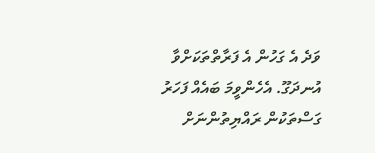ވަދެ އެ ގަހުން އެ ފަރާތްތަކަށްވާ އުނދަގޫ. އެހެންވީމަ ބައެއް ފަހަރު ގަސްތަކުން ރައްޔިތުންނަށް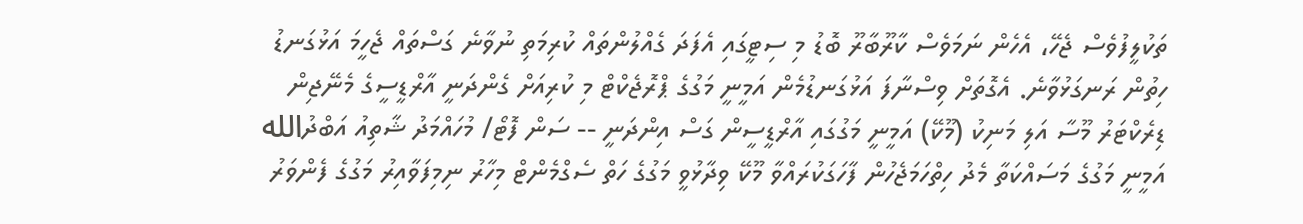ތަކުލީފުވެސް ޖެހޭ، އެހެން ނަމަވެސް ކާރޫބާރޫ ބޮޑު މި ސިޓީގައި އެފަދަ ގެއްލުންތައް ކުރިމަތި ނުވާނެ ގަސްތައް ޖެހީމަ އަޅުގަނޑު ހިތުން ރަނގަޅުވާނެ. އެގޮތަށް ވިސްނާފަ އަޅުގަނޑުމެން އަމީނީ މަގުގެ ޕްރޮޖެކްޓް މި ކުރިއަށް ގެންދަނީ އާރްޑީސީގެ މެނޭޖިން ޑިރެކްޓަރު މޫސާ އަލި މަނިކު (މޫކޭ) އަމީނީ މަގުގައި އާރްޑީސީން ގަސް އިންދަނީ -- ސަން ފޮޓޯ/ މުހައްމަދު ޝާތިއު އަބްދުالله އަމީނީ މަގުގެ މަސައްކަތާ މެދު ހިތްހަމަޖެހުން ފާހަގަކުރައްވާ މޫކޭ ވިދާޅުވީ މަގުގެ ހަތް ސެގްމެންޓް މިހާރު ނިމިފަވާއިރު މަގުގެ ފެންވަރު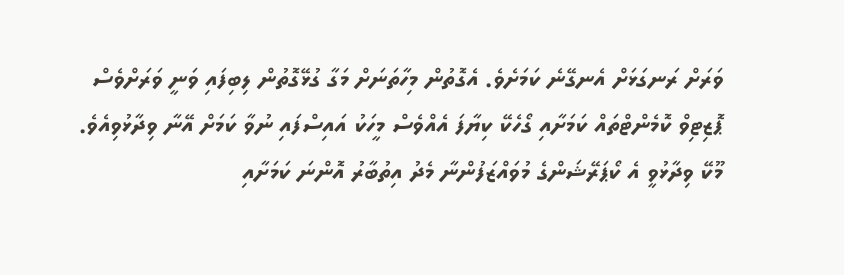ވަރަށް ރަނގަޅަށް އެނގޭނެ ކަމަށެވެ. އެގޮތުން މިހާތަނަށް މަގާ ގުޅޭގޮތުން ލިބިފައި ވަނީ ވަރަށްވެސް ޕޮޒިޓިވް ކޮމެންޓްތައް ކަމަށާއި ގޯހެކޭ ކިޔާފަ އެއްވެސް މީހަކު އައިސްފައި ނުވާ ކަމަށް އޭނާ ވިދާޅުވިއެވެ. މޫކޭ ވިދާޅުވީ އެ ކޯޕަރޭޝަންގެ މުވައްޒަފުންނާ މެދު އިތުބާރު އޮންނަ ކަމަށާއި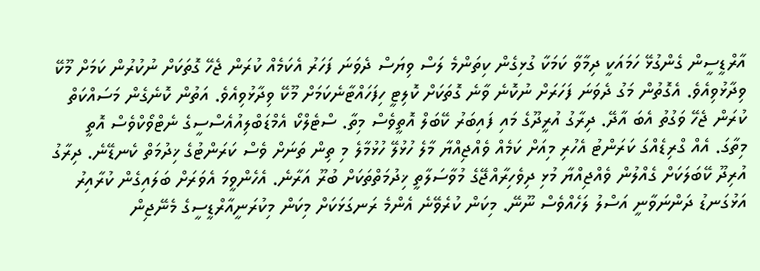އާރްޑީސީން ގެންގުޅޭ ހަމައަކީ ދިމާވާ ކަމަކާ ގުޅިގެން ކިތަންމެ ލަސް ވިޔަސް ދެވަނަ ފަހަރު އެކަމެއް ކުރަން ޖެހޭ ގޮތަކަށް ނުކުރުން ކަމަށް މޫކޭ ވިދާޅުވިއެވެ. އެގޮތުން މަގު ދެވަނަ ފަހަރަށް ނުކޮނެ ވާނެ ގޮތަކަށް ކޮލިޓީ ހިފަހައްޓާނެކަމަށް މޫކޭ ވިދާޅުވިއެވެ. އަތުން ކޮނެގެން މަސައްކަތް ކުރަން ޖެހޭ ވަގުތު އެބަ އާދޭ. ދިރާގު އުރީދޫގެ މައި ފައިބަރު ކޭބަލް އޮތީވެސް މިތާ. ސްޓެލްކޯ އެމްޑަބްލިއުއެސްސީގެ ނެޓްވޯކްވެސް އޮތީ މިތާގަ. އެއް ގްރިޑެއްގަ ކަރަންޓު އެހުރި މިއަށް ކަމެއް ވެއްޖިއްޔާ މާލެ ހުޅުލޭ ހުޅުމާލެ މި ތިން ތަނަށް ވެސް ކަރަންޓުގެ ޚިދުމަތް ކެނޑޭނެ. ދިރާގު އުރިދޫ ކޭބަލަކަށް ގެއްލުން ވެއްޖިއްޔާ މުޅި ދިވެހިރާއްޖޭގެ މުވާސަލާތީ ޚިދުމަތްތަކަށް ބުރޫ އަރާނެ. އެހެންވީމަ އެވަރަށް ބަލައިގެން ކުރާއިރު އަޅުގަނޑު ދަންނަވާނީ އަސްލު ލަހެއްވެސް ނޫނޭ. މިކަން ކުރެވޭނެ އެންމެ ރަނގަޅަކަށް މިކަން މިކުރަނީއާރްޑީސީގެ މެނޭޖިން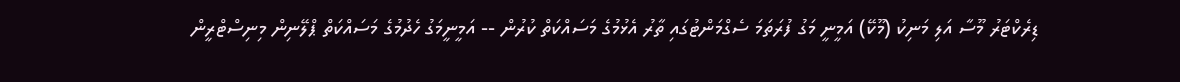ޑިރެކްޓަރު މޫސާ އަލި މަނިކު (މޫކޭ) އަމީނީ މަގު ފުރަތަމަ ސެގްމަންޓުގައި ތާރު އެޅުމުގެ މަސައްކަތް ކުރުން -- އަމީނީމަގު ހެދުމުގެ މަސައްކަތް ޕްލޭނިން މިނިސްޓްރީން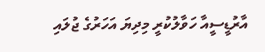އާރުޑީސީއާ ހަވާލުކުރީ މިދިޔަ އަހަރުގެ ޖުލައި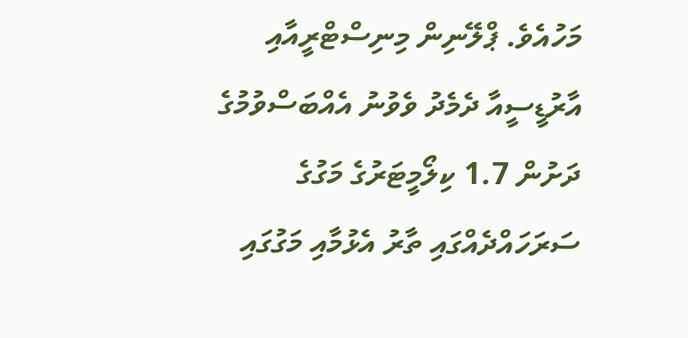މަހުއެވެ. ޕްލޭނިން މިނިސްޓްރީއާއި އާރުޑީސީއާ ދެމެދު ވެވުނު އެއްބަސްވުމުގެ ދަށުން 1.7 ކިލޯމީޓަރުގެ މަގުގެ ސަރަހައްދެއްގައި ތާރު އެޅުމާއި މަގުގައި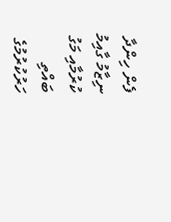ފެން ހިންދާ ނިޒާމު ގާއިމު ކުރުމާއި މަގު ބައްތި ހަރުކުރުމުގެ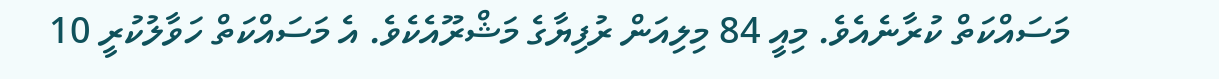މަސައްކަތް ކުރާނެއެވެ. މިއީ 84 މިލިއަން ރުފިޔާގެ މަޝްރޫއެކެވެ. އެ މަސައްކަތް ހަވާލުކުރީ 10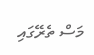މަސް ތެރޭގައި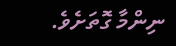ނިންމާ ގޮތަށެވެ.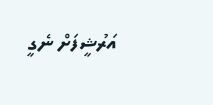އަރުޝީފަށް ނެގީ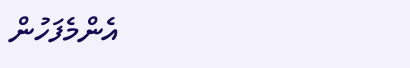އެންމެފަހުން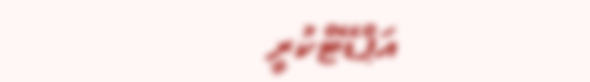އަޕްޑޭޓްކުރީ